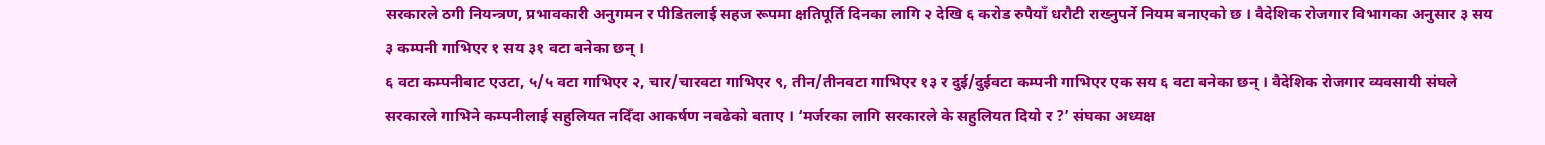सरकारले ठगी नियन्त्रण, प्रभावकारी अनुगमन र पीडितलाई सहज रूपमा क्षतिपूर्ति दिनका लागि २ देखि ६ करोड रुपैयाँ धरौटी राख्नुपर्ने नियम बनाएको छ । वैदेशिक रोजगार विभागका अनुसार ३ सय ३ कम्पनी गाभिएर १ सय ३१ वटा बनेका छन् ।
६ वटा कम्पनीबाट एउटा, ५/५ वटा गाभिएर २, चार/चारवटा गाभिएर ९, तीन/तीनवटा गाभिएर १३ र दुई/दुईवटा कम्पनी गाभिएर एक सय ६ वटा बनेका छन् । वैदेशिक रोजगार व्यवसायी संघले सरकारले गाभिने कम्पनीलाई सहुलियत नदिँदा आकर्षण नबढेको बताए । ‘मर्जरका लागि सरकारले के सहुलियत दियो र ?’ संघका अध्यक्ष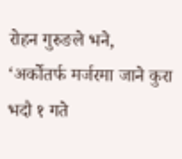रोहन गुरुङले भने, ‘अर्कोतर्फ मर्जरमा जाने कुरा भदौ १ गते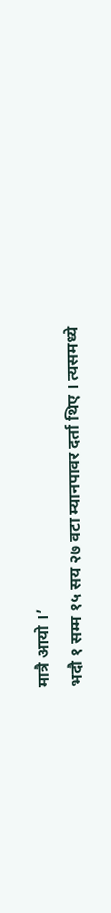मात्रै आयो ।’
भदौ १ सम्म १५ सय २७ वटा म्यानपावर दर्ता थिए । त्यसमध्ये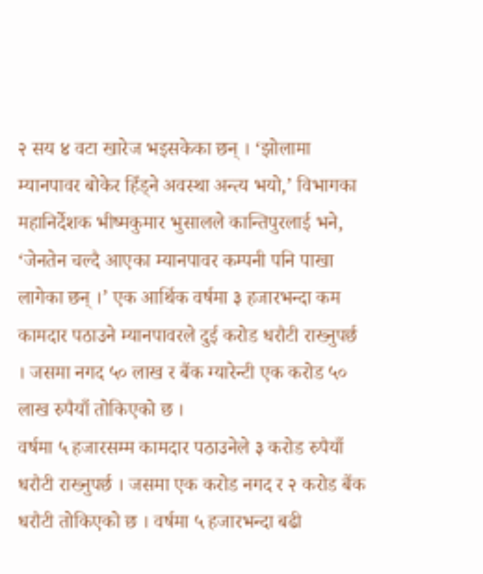२ सय ४ वटा खारेज भइसकेका छन् । ‘झोलामा म्यानपावर बोकेर हिँड्ने अवस्था अन्त्य भयो,’ विभागका महानिर्देशक भीष्मकुमार भुसालले कान्तिपुरलाई भने, ‘जेनतेन चल्दै आएका म्यानपावर कम्पनी पनि पाखा लागेका छन् ।’ एक आर्थिक वर्षमा ३ हजारभन्दा कम कामदार पठाउने म्यानपावरले दुई करोड धरौटी राख्नुपर्छ । जसमा नगद ५० लाख र बैंक ग्यारेन्टी एक करोड ५० लाख रुपैयाँ तोकिएको छ ।
वर्षमा ५ हजारसम्म कामदार पठाउनेले ३ करोड रुपैयाँ धरौटी राख्नुपर्छ । जसमा एक करोड नगद र २ करोड बैंक धरौटी तोकिएको छ । वर्षमा ५ हजारभन्दा बढी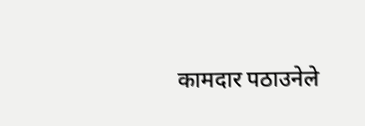कामदार पठाउनेले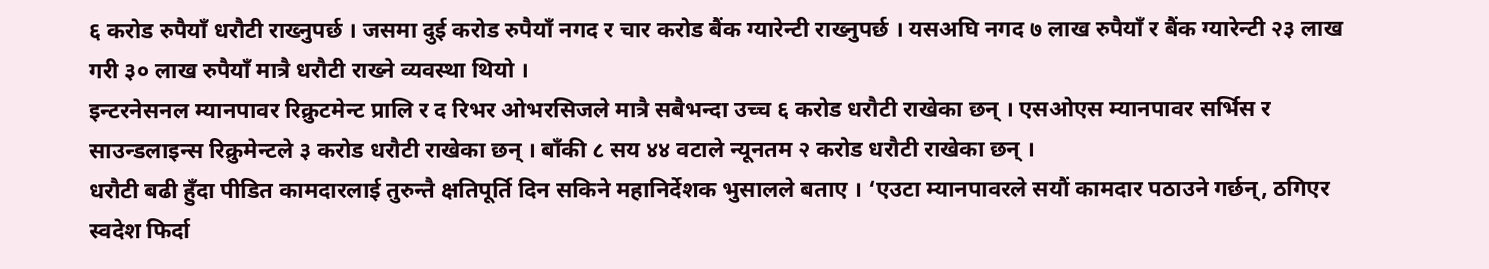६ करोड रुपैयाँ धरौटी राख्नुपर्छ । जसमा दुई करोड रुपैयाँ नगद र चार करोड बैंक ग्यारेन्टी राख्नुपर्छ । यसअघि नगद ७ लाख रुपैयाँ र बैंक ग्यारेन्टी २३ लाख गरी ३० लाख रुपैयाँ मात्रै धरौटी राख्ने व्यवस्था थियो ।
इन्टरनेसनल म्यानपावर रिक्रुटमेन्ट प्रालि र द रिभर ओभरसिजले मात्रै सबैभन्दा उच्च ६ करोड धरौटी राखेका छन् । एसओएस म्यानपावर सर्भिस र साउन्डलाइन्स रिक्रुमेन्टले ३ करोड धरौटी राखेका छन् । बाँकी ८ सय ४४ वटाले न्यूनतम २ करोड धरौटी राखेका छन् ।
धरौटी बढी हुँदा पीडित कामदारलाई तुरुन्तै क्षतिपूर्ति दिन सकिने महानिर्देशक भुसालले बताए । ‘एउटा म्यानपावरले सयौं कामदार पठाउने गर्छन्, ठगिएर स्वदेश फिर्दा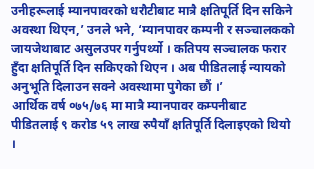उनीहरूलाई म्यानपावरको धरौटीबाट मात्रै क्षतिपूर्ति दिन सकिने अवस्था थिएन,’ उनले भने, ‘म्यानपावर कम्पनी र सञ्चालकको जायजेथाबाट असुलउपर गर्नुपर्थ्यो । कतिपय सञ्चालक फरार हुँदा क्षतिपूर्ति दिन सकिएको थिएन । अब पीडितलाई न्यायको अनुभूति दिलाउन सक्ने अवस्थामा पुगेका छौं ।’
आर्थिक वर्ष ०७५/७६ मा मात्रै म्यानपावर कम्पनीबाट पीडितलाई ९ करोड ५९ लाख रुपैयाँ क्षतिपूर्ति दिलाइएको थियो ।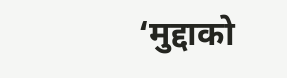‘मुद्दाको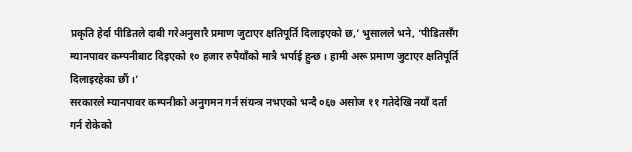प्रकृति हेर्दा पीडितले दाबी गरेअनुसारै प्रमाण जुटाएर क्षतिपूर्ति दिलाइएको छ,’ भुसालले भने, ‘पीडितसँग म्यानपावर कम्पनीबाट दिइएको १० हजार रुपैयाँको मात्रै भर्पाई हुन्छ । हामी अरू प्रमाण जुटाएर क्षतिपूर्ति दिलाइरहेका छौं ।’
सरकारले म्यानपावर कम्पनीको अनुगमन गर्न संयन्त्र नभएको भन्दै ०६७ असोज ११ गतेदेखि नयाँ दर्ता गर्न रोकेको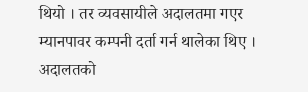थियो । तर व्यवसायीले अदालतमा गएर म्यानपावर कम्पनी दर्ता गर्न थालेका थिए । अदालतको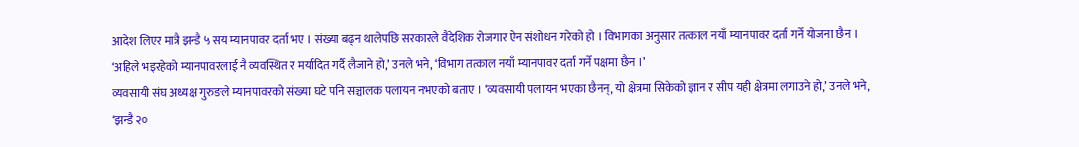आदेश लिएर मात्रै झन्डै ५ सय म्यानपावर दर्ता भए । संख्या बढ्न थालेपछि सरकारले वैदेशिक रोजगार ऐन संशोधन गरेको हो । विभागका अनुसार तत्काल नयाँ म्यानपावर दर्ता गर्ने योजना छैन । ‘अहिले भइरहेको म्यानपावरलाई नै व्यवस्थित र मर्यादित गर्दै लैजाने हो,’ उनले भने, ‘विभाग तत्काल नयाँ म्यानपावर दर्ता गर्ने पक्षमा छैन ।’
व्यवसायी संघ अध्यक्ष गुरुङले म्यानपावरको संख्या घटे पनि सञ्चालक पलायन नभएको बताए । ‘व्यवसायी पलायन भएका छैनन्, यो क्षेत्रमा सिकेको ज्ञान र सीप यही क्षेत्रमा लगाउने हो,’ उनले भने, ‘झन्डै २०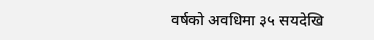वर्षको अवधिमा ३५ सयदेखि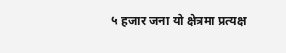५ हजार जना यो क्षेत्रमा प्रत्यक्ष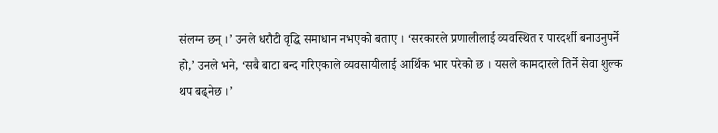संलग्न छन् ।’ उनले धरौटी वृद्धि समाधान नभएको बताए । ‘सरकारले प्रणालीलाई व्यवस्थित र पारदर्शी बनाउनुपर्ने हो,’ उनले भने, ‘सबै बाटा बन्द गरिएकाले व्यवसायीलाई आर्थिक भार परेको छ । यसले कामदारले तिर्ने सेवा शुल्क थप बढ्नेछ ।’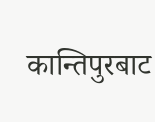कान्तिपुरबाट